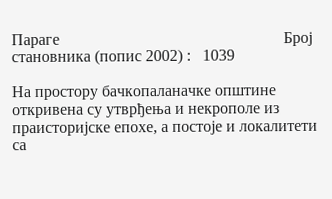Параге                                                        Број становника (попис 2002) :   1039

На простору бачкопаланачке општине откривена су утврђења и некрополе из праисторијске епохе, а постоје и локалитети са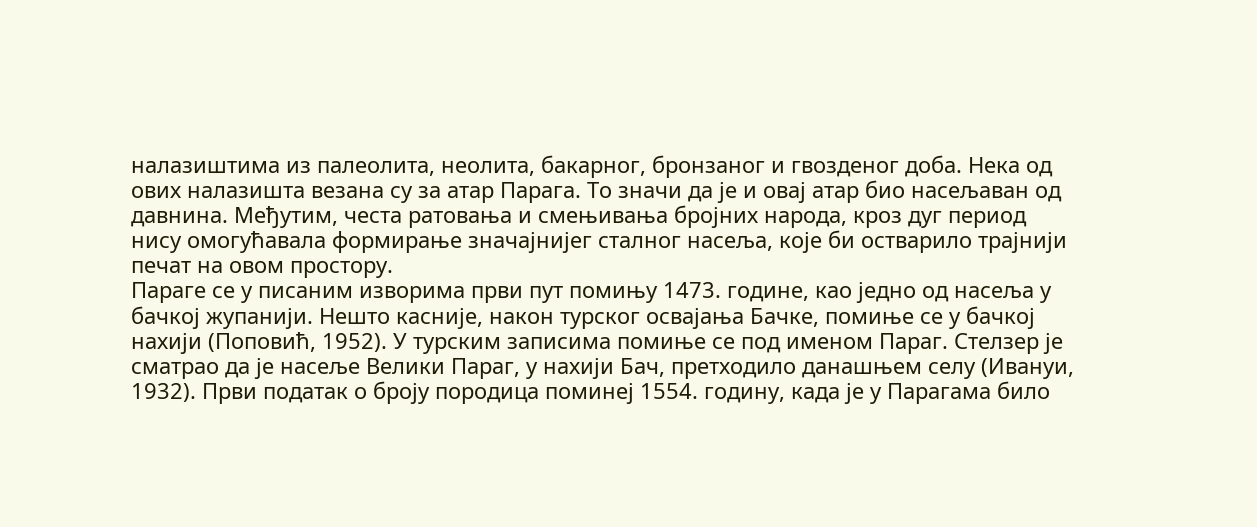налазиштима из палеолита, неолита, бакарног, бронзаног и гвозденог доба. Нека од ових налазишта везана су за атар Парага. То значи да је и овај атар био насељаван од давнина. Међутим, честа ратовања и смењивања бројних народа, кроз дуг период нису омогућавала формирање значајнијег сталног насеља, које би остварило трајнији печат на овом простору.
Параге се у писаним изворима први пут помињу 1473. године, као једно од насеља у бачкој жупанији. Нешто касније, након турског освајања Бачке, помиње се у бачкој нахији (Поповић, 1952). У турским записима помиње се под именом Параг. Стелзер је сматрао да је насеље Велики Параг, у нахији Бач, претходило данашњем селу (Иванyи, 1932). Први податак о броју породица поминеј 1554. годину, када је у Парагама било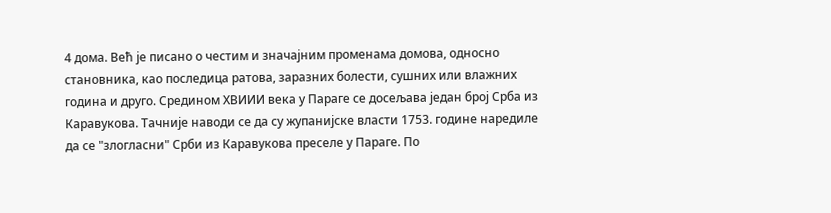4 дома. Већ је писано о честим и значајним променама домова, односно становника, као последица ратова, заразних болести, сушних или влажних година и друго. Средином XВИИИ века у Параге се досељава један број Срба из Каравукова. Тачније наводи се да су жупанијске власти 1753. године наредиле да се "злогласни" Срби из Каравукова преселе у Параге. По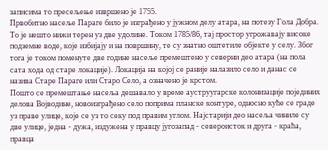записима то пресељење извршено је 1755.
Првобитно насеље Параге било је изграђено у јужном делу атара, на потезу Гола Добра. То је нешто нижи терен уз две удолине. Током 1785/86, тај простор угрожавају високе подземне воде, које избијају и на површину, те су знатно оштетиле објекте у селу. Због тога је током поменуте две године насеље премештено у северни део атара (на пола сата хода од старе локације). Локација на којој се раније налазило село и данас се назива Старе Параге или Старо Село, а означено је крстом.
Пошто се премештање насеља дешавало у време ауструугарске колонизације појединих делова Војводине, новоизграђено село поприма планске контуре, односно куће се граде уз праве улице, које се уз то секу под правим углом. Најстарији део насеља чиниле су две улице, једна - дужа, издужена у правцу југозапад - североисток и друга - краћа, правца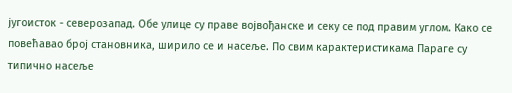југоисток - северозапад. Обе улице су праве војвођанске и секу се под правим углом. Како се повећавао број становника, ширило се и насеље. По свим карактеристикама Параге су типично насеље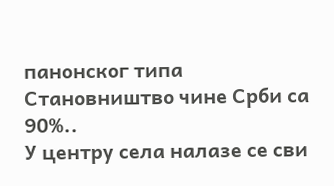панонског типа
Становништво чине Срби са 90%..
У центру села налазе се сви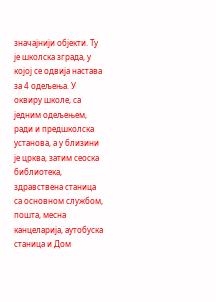значајнији објекти. Ту је школска зграда, у којој се одвија настава за 4 одељења. У оквиру школе, са једним одељењем, ради и предшколска установа, а у близини је црква, затим сеоска библиотека, здравствена станица са основном службом, пошта, месна канцеларија, аутобуска станица и Дом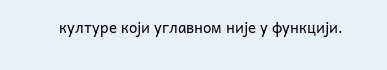културе који углавном није у функцији.